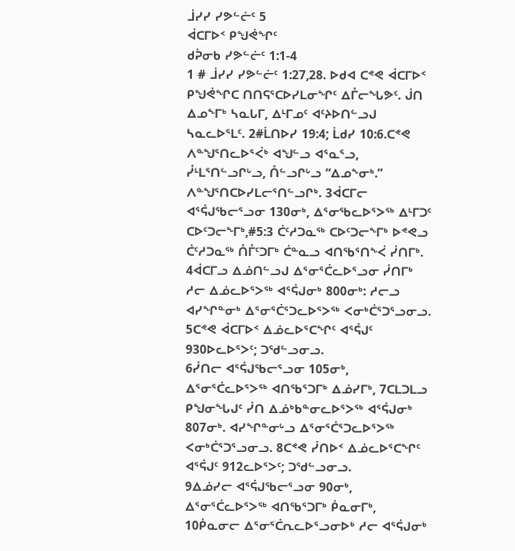ᒨᓯᓯ ᓯᕗᓪᓖᑦ 5
ᐋᑕᒥᐅᑉ ᑭᖑᕚᖏᑦ
ᑯᕉᓂᑲ ᓯᕗᓪᓖᑦ 1:1-4
1 # ᒨᓯᓯ ᓯᕗᓪᓖᑦ 1:27,28. ᐅᑯᐊ ᑕᕝᕙ ᐋᑕᒥᐅᑉ ᑭᖑᕚᖏᑕ ᑎᑎᕋᕐᑕᐅᓯᒪᓂᖏᑦ ᐃᒤᓕᖓᕗᑦ. ᒎᑎ ᐃᓄᖕᒥᒃ ᓴᓇᒐᒥ, ᐃᒻᒥᓄᑦ ᐊᑦᔨᐅᑎᓪᓗᒍ ᓴᓇᓚᐅᕐᒪᑦ. 2#ᒫᑎᐅᓯ 19:4; ᒫᑯᓯ 10:6.ᑕᕝᕙ ᐱᓐᖑᕐᑎᓚᐅᕐᐹᒃ ᐊᖑᓪᓗ ᐊᕐᓇᕐᓗ, ᓮᒻᒪᕐᑎᓪᓗᒋᒡᓗ, ᑍᓪᓗᒋᒡᓗ “ᐃᓄᖕᓂᒃ.” ᐱᓐᖑᕐᑎᑕᐅᓯᒪᓕᕐᑎᓪᓗᒋᒃ. 3ᐋᑕᒥᓕ ᐊᕐᕌᒍᖃᓕᕐᓗᓂ 130ᓂᒃ, ᐃᕐᓂᖃᓚᐅᕐᐳᖅ ᐃᒻᒥᑐᑦ ᑕᐅᑦᑐᓕᖕᒥᒃ,#5:3 ᑖᑦᓱᑐᓇᖅ ᑕᐅᑦᑐᓕᖕᒥᒃ ᐅᕝᕙᓗ ᑖᑦᓱᑐᓇᖅ ᑍᒤᑦᑐᒥᒃ ᑖᓐᓇᓗ ᐊᑎᖃᕐᑎᖕᐹ ᓰᑎᒥᒃ. 4ᐋᑕᒥᓗ ᐃᓅᑎᓪᓗᒍ ᐃᕐᓂᕐᑖᓚᐅᕐᓗᓂ ᓰᑎᒥᒃ ᓱᓕ ᐃᓅᓚᐅᕐᐳᖅ ᐊᕐᕌᒍᓂᒃ 800ᓂᒃ: ᓱᓕᓗ ᐊᓯᖏᓐᓂᒃ ᐃᕐᓂᕐᑖᕐᑐᓚᐅᕐᐳᖅ ᐸᓂᒃᑖᕐᑐᕐᓗᓂᓗ. 5ᑕᕝᕙ ᐋᑕᒥᐅᑉ ᐃᓅᓚᐅᕐᑕᖏᑦ ᐊᕐᕌᒍᑦ 930ᐅᓚᐅᕐᐳᑦ; ᑐᖁᓪᓗᓂᓗ.
6ᓰᑎᓕ ᐊᕐᕌᒍᖃᓕᕐᓗᓂ 105ᓂᒃ, ᐃᕐᓂᕐᑖᓚᐅᕐᐳᖅ ᐊᑎᖃᕐᑐᒥᒃ ᐃᓅᓯᒥᒃ, 7ᑕᒪᑐᒪᓗ ᑭᖑᓂᖓᒍᑦ ᓰᑎ ᐃᓅᒃᑲᓐᓂᓚᐅᕐᐳᖅ ᐊᕐᕌᒍᓂᒃ 807ᓂᒃ. ᐊᓯᖏᓐᓂᒡᓗ ᐃᕐᓂᕐᑖᕐᑐᓚᐅᕐᐳᖅ ᐸᓂᒃᑖᕐᑐᕐᓗᓂᓗ. 8ᑕᕝᕙ ᓰᑎᐅᑉ ᐃᓅᓚᐅᕐᑕᖏᑦ ᐊᕐᕌᒍᑦ 912ᓚᐅᕐᐳᑦ; ᑐᖁᓪᓗᓂᓗ.
9ᐃᓅᓯᓕ ᐊᕐᕌᒍᖃᓕᕐᓗᓂ 90ᓂᒃ, ᐃᕐᓂᕐᑖᓚᐅᕐᐳᖅ ᐊᑎᖃᕐᑐᒥᒃ ᑮᓇᓂᒥᒃ, 10ᑮᓇᓂᓕ ᐃᕐᓂᕐᑖᕆᓚᐅᕐᓗᓂᐅᒃ ᓱᓕ ᐊᕐᕌᒍᓂᒃ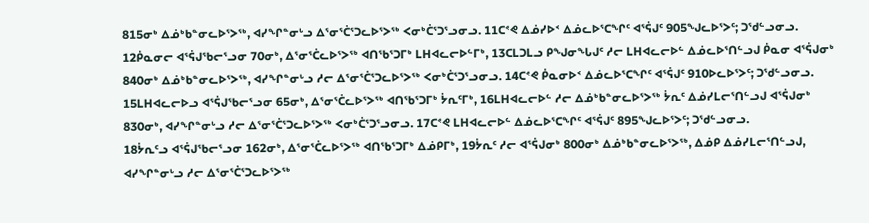815ᓂᒃ ᐃᓅᒃᑲᓐᓂᓚᐅᕐᐳᖅ, ᐊᓯᖏᓐᓂᒡᓗ ᐃᕐᓂᕐᑖᕐᑐᓚᐅᕐᐳᖅ ᐸᓂᒃᑖᕐᑐᕐᓗᓂᓗ. 11ᑕᕝᕙ ᐃᓅᓯᐅᑉ ᐃᓅᓚᐅᕐᑕᖏᑦ ᐊᕐᕌᒍᑦ 905ᖑᓚᐅᕐᐳᑦ; ᑐᖁᓪᓗᓂᓗ.
12ᑮᓇᓂᓕ ᐊᕐᕌᒍᖃᓕᕐᓗᓂ 70ᓂᒃ, ᐃᕐᓂᕐᑖᓚᐅᕐᐳᖅ ᐊᑎᖃᕐᑐᒥᒃ ᒪᕼᐊᓚᓕᐅᓪᒥᒃ, 13ᑕᒪᑐᒪᓗ ᑭᖑᓂᖓᒍᑦ ᓱᓕ ᒪᕼᐊᓚᓕᐅᓪ ᐃᓅᓚᐅᕐᑎᓪᓗᒍ ᑮᓇᓂ ᐊᕐᕌᒍᓂᒃ 840ᓂᒃ ᐃᓅᒃᑲᓐᓂᓚᐅᕐᐳᖅ, ᐊᓯᖏᓐᓂᒡᓗ ᓱᓕ ᐃᕐᓂᕐᑖᕐᑐᓚᐅᕐᐳᖅ ᐸᓂᒃᑖᕐᑐᕐᓗᓂᓗ. 14ᑕᕝᕙ ᑮᓇᓂᐅᑉ ᐃᓅᓚᐅᕐᑕᖏᑦ ᐊᕐᕌᒍᑦ 910ᐅᓚᐅᕐᐳᑦ; ᑐᖁᓪᓗᓂᓗ.
15ᒪᕼᐊᓚᓕᐅᓗ ᐊᕐᕌᒍᖃᓕᕐᓗᓂ 65ᓂᒃ, ᐃᕐᓂᕐᑖᓚᐅᕐᐳᖅ ᐊᑎᖃᕐᑐᒥᒃ ᔮᕆᑦᒥᒃ, 16ᒪᕼᐊᓚᓕᐅᓪ ᓱᓕ ᐃᓅᒃᑲᓐᓂᓚᐅᕐᐳᖅ ᔮᕆᑦ ᐃᓅᓯᒪᓕᕐᑎᓪᓗᒍ ᐊᕐᕌᒍᓂᒃ 830ᓂᒃ, ᐊᓯᖏᓐᓂᒡᓗ ᓱᓕ ᐃᕐᓂᕐᑖᕐᑐᓚᐅᕐᐳᖅ ᐸᓂᒃᑖᕐᑐᕐᓗᓂᓗ. 17ᑕᕝᕙ ᒪᕼᐊᓚᓕᐅᓪ ᐃᓅᓚᐅᕐᑕᖏᑦ ᐊᕐᕌᒍᑦ 895ᖑᓚᐅᕐᐳᑦ; ᑐᖁᓪᓗᓂᓗ.
18ᔮᕆᑦᓗ ᐊᕐᕌᒍᖃᓕᕐᓗᓂ 162ᓂᒃ, ᐃᕐᓂᕐᑖᓚᐅᕐᐳᖅ ᐊᑎᖃᕐᑐᒥᒃ ᐃᓅᑭᒥᒃ, 19ᔮᕆᑦ ᓱᓕ ᐊᕐᕌᒍᓂᒃ 800ᓂᒃ ᐃᓅᒃᑲᓐᓂᓚᐅᕐᐳᖅ, ᐃᓅᑭ ᐃᓅᓯᒪᓕᕐᑎᓪᓗᒍ, ᐊᓯᖏᓐᓂᒡᓗ ᓱᓕ ᐃᕐᓂᕐᑖᕐᑐᓚᐅᕐᐳᖅ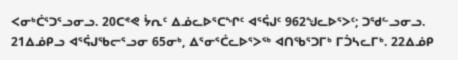ᐸᓂᒃᑖᕐᑐᕐᓗᓂᓗ. 20ᑕᕝᕙ ᔮᕆᑦ ᐃᓅᓚᐅᕐᑕᖏᑦ ᐊᕐᕌᒍᑦ 962ᖑᓚᐅᕐᐳᑦ; ᑐᖁᓪᓗᓂᓗ. 21ᐃᓅᑭᓗ ᐊᕐᕌᒍᖃᓕᕐᓗᓂ 65ᓂᒃ, ᐃᕐᓂᕐᑖᓚᐅᕐᐳᖅ ᐊᑎᖃᕐᑐᒥᒃ ᒥᑑᓴᓚᒥᒃ. 22ᐃᓅᑭ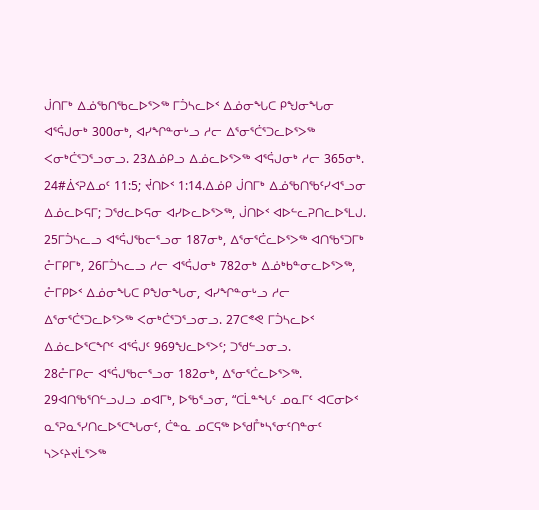ᒎᑎᒥᒃ ᐃᓅᖃᑎᖃᓚᐅᕐᐳᖅ ᒥᑑᓴᓚᐅᑉ ᐃᓅᓂᖓᑕ ᑭᖑᓂᖓᓂ ᐊᕐᕌᒍᓂᒃ 300ᓂᒃ, ᐊᓯᖏᓐᓂᒡᓗ ᓱᓕ ᐃᕐᓂᕐᑖᕐᑐᓚᐅᕐᐳᖅ ᐸᓂᒃᑖᕐᑐᕐᓗᓂᓗ. 23ᐃᓅᑭᓗ ᐃᓅᓚᐅᕐᐳᖅ ᐊᕐᕌᒍᓂᒃ ᓱᓕ 365ᓂᒃ. 24#ᐄᑉᕈᐃᓄᑦ 11:5; ᔫᑎᐅᑉ 1:14.ᐃᓅᑭ ᒎᑎᒥᒃ ᐃᓅᖃᑎᖃᑦᓯᐊᕐᓗᓂ ᐃᓅᓚᐅᕋᒥ; ᑐᖁᓚᐅᕋᓂ ᐊᓯᐅᓚᐅᕐᐳᖅ, ᒎᑎᐅᑉ ᐊᐅᓪᓚᕈᑎᓚᐅᕐᒪᒍ.
25ᒥᑑᓴᓚᓗ ᐊᕐᕌᒍᖃᓕᕐᓗᓂ 187ᓂᒃ, ᐃᕐᓂᕐᑖᓚᐅᕐᐳᖅ ᐊᑎᖃᕐᑐᒥᒃ ᓔᒥᑭᒥᒃ, 26ᒥᑑᓴᓚᓗ ᓱᓕ ᐊᕐᕌᒍᓂᒃ 782ᓂᒃ ᐃᓅᒃᑲᓐᓂᓚᐅᕐᐳᖅ, ᓔᒥᑭᐅᑉ ᐃᓅᓂᖓᑕ ᑭᖑᓂᖓᓂ, ᐊᓯᖏᓐᓂᒡᓗ ᓱᓕ ᐃᕐᓂᕐᑖᕐᑐᓚᐅᕐᐳᖅ ᐸᓂᒃᑖᕐᑐᕐᓗᓂᓗ. 27ᑕᕝᕙ ᒥᑑᓴᓚᐅᑉ ᐃᓅᓚᐅᕐᑕᖏᑦ ᐊᕐᕌᒍᑦ 969ᖑᓚᐅᕐᐳᑦ; ᑐᖁᓪᓗᓂᓗ.
28ᓔᒥᑭᓕ ᐊᕐᕌᒍᖃᓕᕐᓗᓂ 182ᓂᒃ, ᐃᕐᓂᕐᑖᓚᐅᕐᐳᖅ. 29ᐊᑎᖃᕐᑎᓪᓗᒍᓗ ᓄᐊᒥᒃ, ᐅᖃᕐᓗᓂ, “ᑕᒫᓐᖓᑦ ᓄᓇᒥᑦ ᐊᑕᓂᐅᑉ ᓇᕐᕈᓇᕐᓯᑎᓚᐅᕐᑕᖓᓂᑦ, ᑖᓐᓇ ᓄᑕᕋᖅ ᐅᖁᒤᒃᓴᕐᓂᑦᑎᓐᓂᑦ ᓴᐳᑦᔨᔪᒫᕐᐳᖅ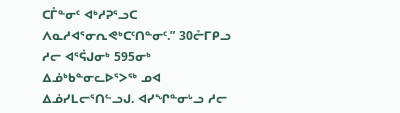ᑕᒤᓐᓂᑦ ᐊᒃᓱᕈᕐᓗᑕ ᐱᓇᓱᐊᕐᓂᕆᕙᒃᑕᑦᑎᓐᓂᑦ.” 30ᓔᒥᑭᓗ ᓱᓕ ᐊᕐᕌᒍᓂᒃ 595ᓂᒃ ᐃᓅᒃᑲᓐᓂᓚᐅᕐᐳᖅ ᓄᐊ ᐃᓅᓯᒪᓕᕐᑎᓪᓗᒍ. ᐊᓯᖏᓐᓂᒡᓗ ᓱᓕ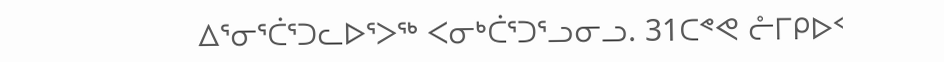ᐃᕐᓂᕐᑖᕐᑐᓚᐅᕐᐳᖅ ᐸᓂᒃᑖᕐᑐᕐᓗᓂᓗ. 31ᑕᕝᕙ ᓔᒥᑭᐅᑉ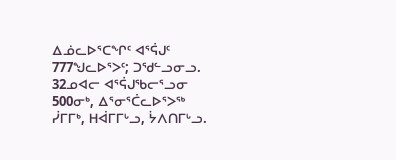ᐃᓅᓚᐅᕐᑕᖏᑦ ᐊᕐᕌᒍᑦ 777ᖑᓚᐅᕐᐳᑦ; ᑐᖁᓪᓗᓂᓗ.
32ᓄᐊᓕ ᐊᕐᕌᒍᖃᓕᕐᓗᓂ 500ᓂᒃ, ᐃᕐᓂᕐᑖᓚᐅᕐᐳᖅ ᓰᒥᒥᒃ, ᕼᐋᒥᒥᒡᓗ, ᔮᐱᑎᒥᒡᓗ.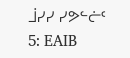ᒨᓯᓯ ᓯᕗᓪᓖᑦ 5: EAIB